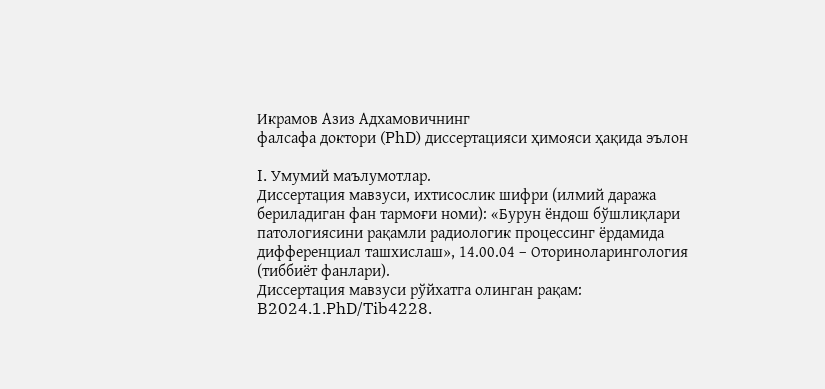Икрамов Азиз Адхамовичнинг
фалсафа доктори (PhD) диссертацияси ҳимояси ҳақида эълон

I. Умумий маълумотлар.
Диссертация мавзуси, ихтисослик шифри (илмий даража бериладиган фан тармоғи номи): «Бурун ёндош бўшлиқлари патологиясини рақамли радиологик процессинг ёрдамида дифференциал ташхислаш», 14.00.04 – Оториноларингология (тиббиёт фанлари).
Диссертация мавзуси рўйхатга олинган рақам: B2024.1.PhD/Tib4228.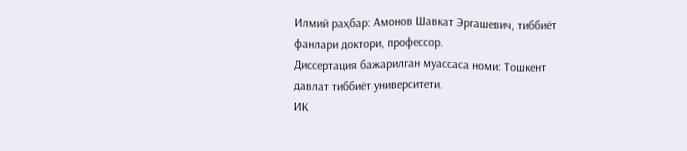Илмий раҳбар: Амонов Шавкат Эргашевич, тиббиёт фанлари доктори, профессор.
Диссертация бажарилган муассаса номи: Тошкент давлат тиббиёт университети.
ИК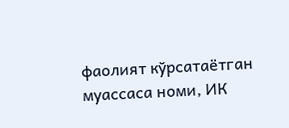фаолият кўрсатаётган муассаса номи, ИК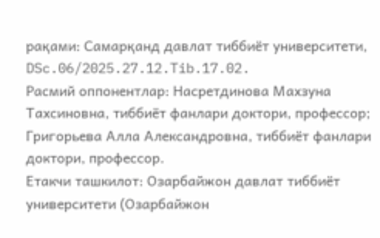рақами: Самарқанд давлат тиббиёт университети, DSc.06/2025.27.12.Tib.17.02.
Расмий оппонентлар: Насретдинова Махзуна Тахсиновна, тиббиёт фанлари доктори, профессор; Григорьева Алла Александровна, тиббиёт фанлари доктори, профессор.
Етакчи ташкилот: Озарбайжон давлат тиббиёт университети (Озарбайжон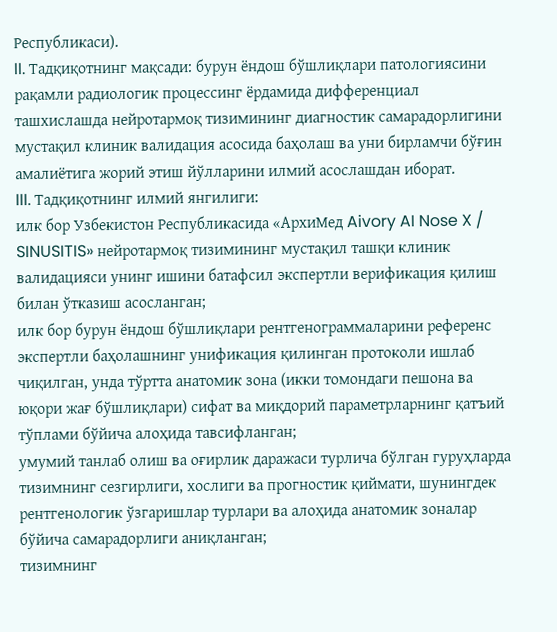Республикаси).
II. Тадқиқотнинг мақсади: бурун ёндош бўшлиқлари патологиясини рақамли радиологик процессинг ёрдамида дифференциал ташхислашда нейротармоқ тизимининг диагностик самарадорлигини мустақил клиник валидация асосида баҳолаш ва уни бирламчи бўғин амалиётига жорий этиш йўлларини илмий асослашдан иборат.
III. Тадқиқотнинг илмий янгилиги:
илк бор Узбекистон Республикасида «АрхиМед Aivory AI Nose X / SINUSITIS» нейротармоқ тизимининг мустақил ташқи клиник валидацияси унинг ишини батафсил экспертли верификация қилиш билан ўтказиш асосланган;
илк бор бурун ёндош бўшлиқлари рентгенограммаларини референс экспертли баҳолашнинг унификация қилинган протоколи ишлаб чиқилган, унда тўртта анатомик зона (икки томондаги пешона ва юқори жағ бўшлиқлари) сифат ва миқдорий параметрларнинг қатъий тўплами бўйича алоҳида тавсифланган;
умумий танлаб олиш ва оғирлик даражаси турлича бўлган гуруҳларда тизимнинг сезгирлиги, хослиги ва прогностик қиймати, шунингдек рентгенологик ўзгаришлар турлари ва алоҳида анатомик зоналар бўйича самарадорлиги аниқланган;
тизимнинг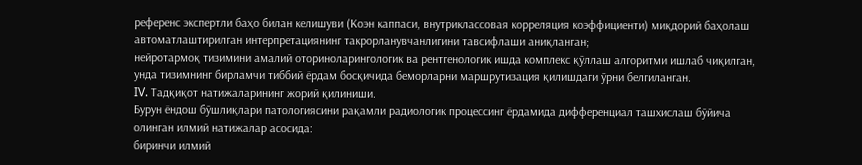референс экспертли баҳо билан келишуви (Коэн каппаси, внутриклассовая корреляция коэффициенти) миқдорий баҳолаш автоматлаштирилган интерпретациянинг такрорланувчанлигини тавсифлаши аниқланган;
нейротармоқ тизимини амалий оториноларингологик ва рентгенологик ишда комплекс қўллаш алгоритми ишлаб чиқилган, унда тизимнинг бирламчи тиббий ёрдам босқичида беморларни маршрутизация қилишдаги ўрни белгиланган.
IV. Тадқиқот натижаларининг жорий қилиниши.
Бурун ёндош бўшлиқлари патологиясини рақамли радиологик процессинг ёрдамида дифференциал ташхислаш бўйича олинган илмий натижалар асосида:
биринчи илмий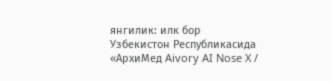янгилик: илк бор Узбекистон Республикасида «АрхиМед Aivory AI Nose X /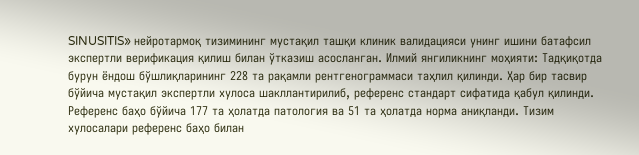SINUSITIS» нейротармоқ тизимининг мустақил ташқи клиник валидацияси унинг ишини батафсил экспертли верификация қилиш билан ўтказиш асосланган. Илмий янгиликнинг моҳияти: Тадқиқотда бурун ёндош бўшлиқларининг 228 та рақамли рентгенограммаси таҳлил қилинди. Ҳар бир тасвир бўйича мустақил экспертли хулоса шакллантирилиб, референс стандарт сифатида қабул қилинди. Референс баҳо бўйича 177 та ҳолатда патология ва 51 та ҳолатда норма аниқланди. Тизим хулосалари референс баҳо билан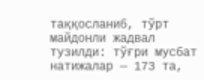таққосланиб, тўрт майдонли жадвал тузилди: тўғри мусбат натижалар — 173 та,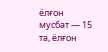ёлғон мусбат — 15 та, ёлғон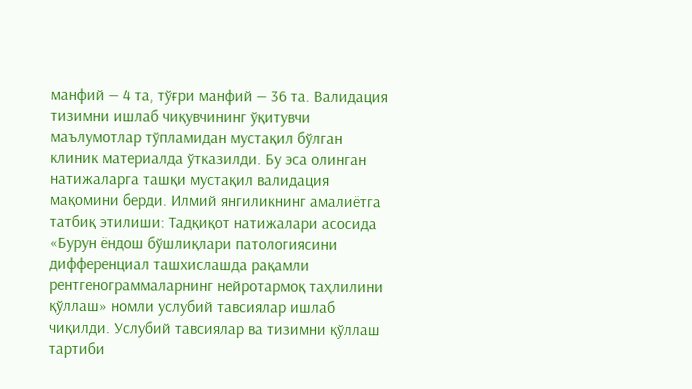манфий — 4 та, тўғри манфий — 36 та. Валидация тизимни ишлаб чиқувчининг ўқитувчи маълумотлар тўпламидан мустақил бўлган клиник материалда ўтказилди. Бу эса олинган натижаларга ташқи мустақил валидация мақомини берди. Илмий янгиликнинг амалиётга татбиқ этилиши: Тадқиқот натижалари асосида «Бурун ёндош бўшлиқлари патологиясини дифференциал ташхислашда рақамли рентгенограммаларнинг нейротармоқ таҳлилини қўллаш» номли услубий тавсиялар ишлаб чиқилди. Услубий тавсиялар ва тизимни қўллаш тартиби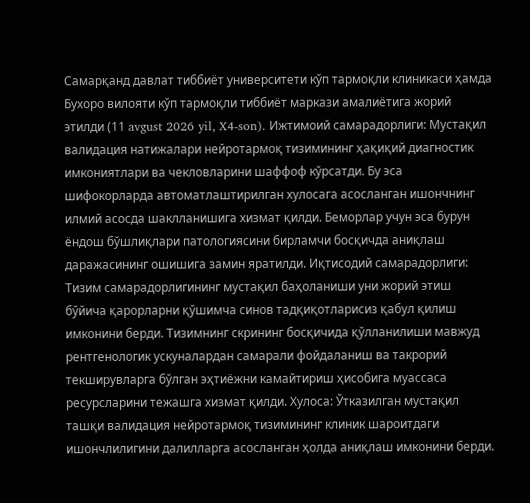Самарқанд давлат тиббиёт университети кўп тармоқли клиникаси ҳамда Бухоро вилояти кўп тармоқли тиббиёт маркази амалиётига жорий этилди (11 avgust 2026 yil, X4-son). Ижтимоий самарадорлиги: Мустақил валидация натижалари нейротармоқ тизимининг ҳақиқий диагностик имкониятлари ва чекловларини шаффоф кўрсатди. Бу эса шифокорларда автоматлаштирилган хулосага асосланган ишончнинг илмий асосда шаклланишига хизмат қилди. Беморлар учун эса бурун ёндош бўшлиқлари патологиясини бирламчи босқичда аниқлаш даражасининг ошишига замин яратилди. Иқтисодий самарадорлиги: Тизим самарадорлигининг мустақил баҳоланиши уни жорий этиш бўйича қарорларни қўшимча синов тадқиқотларисиз қабул қилиш имконини берди. Тизимнинг скрининг босқичида қўлланилиши мавжуд рентгенологик ускуналардан самарали фойдаланиш ва такрорий текширувларга бўлган эҳтиёжни камайтириш ҳисобига муассаса ресурсларини тежашга хизмат қилди. Хулоса: Ўтказилган мустақил ташқи валидация нейротармоқ тизимининг клиник шароитдаги ишончлилигини далилларга асосланган ҳолда аниқлаш имконини берди.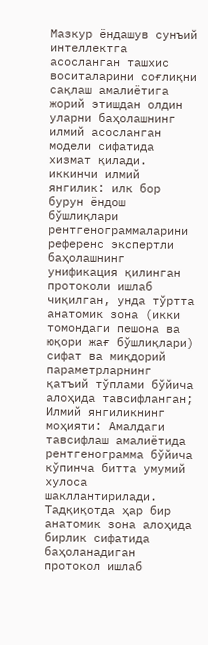Мазкур ёндашув сунъий интеллектга асосланган ташхис воситаларини соғлиқни сақлаш амалиётига жорий этишдан олдин уларни баҳолашнинг илмий асосланган модели сифатида хизмат қилади.
иккинчи илмий янгилик: илк бор бурун ёндош бўшлиқлари рентгенограммаларини референс экспертли баҳолашнинг унификация қилинган протоколи ишлаб чиқилган, унда тўртта анатомик зона (икки томондаги пешона ва юқори жағ бўшлиқлари) сифат ва миқдорий параметрларнинг қатъий тўплами бўйича алоҳида тавсифланган; Илмий янгиликнинг моҳияти: Амалдаги тавсифлаш амалиётида рентгенограмма бўйича кўпинча битта умумий хулоса шакллантирилади. Тадқиқотда ҳар бир анатомик зона алоҳида бирлик сифатида баҳоланадиган протокол ишлаб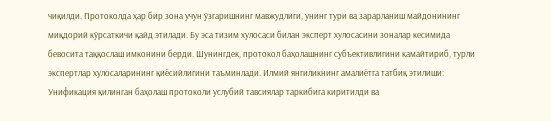чиқилди. Протоколда ҳар бир зона учун ўзгаришнинг мавжудлиги, унинг тури ва зарарланиш майдонининг миқдорий кўрсаткичи қайд этилади. Бу эса тизим хулосаси билан эксперт хулосасини зоналар кесимида бевосита таққослаш имконини берди. Шунингдек, протокол баҳолашнинг субъективлигини камайтириб, турли экспертлар хулосаларининг қиёсийлигини таъминлади. Илмий янгиликнинг амалиётга татбиқ этилиши: Унификация қилинган баҳолаш протоколи услубий тавсиялар таркибига киритилди ва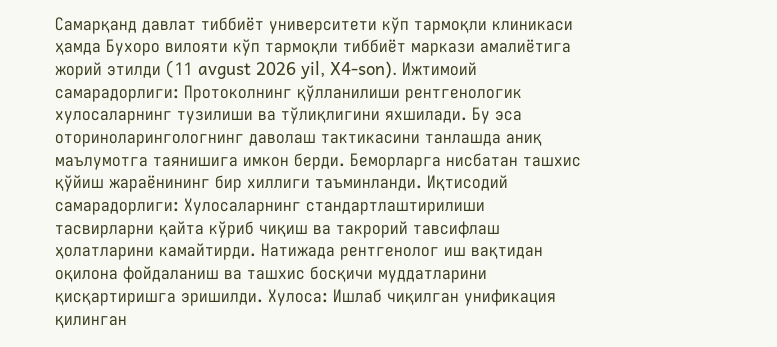Самарқанд давлат тиббиёт университети кўп тармоқли клиникаси ҳамда Бухоро вилояти кўп тармоқли тиббиёт маркази амалиётига жорий этилди (11 avgust 2026 yil, X4-son). Ижтимоий самарадорлиги: Протоколнинг қўлланилиши рентгенологик хулосаларнинг тузилиши ва тўлиқлигини яхшилади. Бу эса оториноларингологнинг даволаш тактикасини танлашда аниқ маълумотга таянишига имкон берди. Беморларга нисбатан ташхис қўйиш жараёнининг бир хиллиги таъминланди. Иқтисодий самарадорлиги: Хулосаларнинг стандартлаштирилиши тасвирларни қайта кўриб чиқиш ва такрорий тавсифлаш ҳолатларини камайтирди. Натижада рентгенолог иш вақтидан оқилона фойдаланиш ва ташхис босқичи муддатларини қисқартиришга эришилди. Хулоса: Ишлаб чиқилган унификация қилинган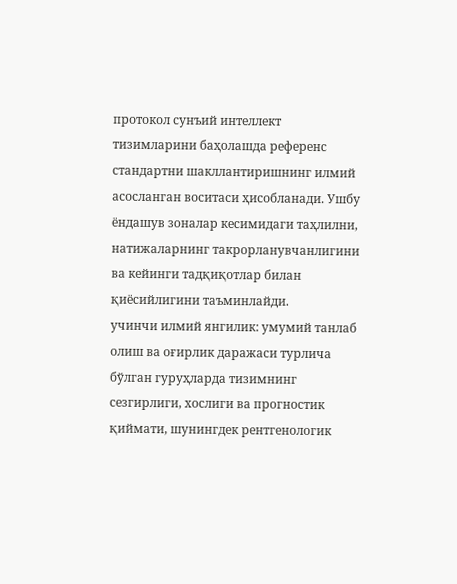протокол сунъий интеллект тизимларини баҳолашда референс стандартни шакллантиришнинг илмий асосланган воситаси ҳисобланади. Ушбу ёндашув зоналар кесимидаги таҳлилни, натижаларнинг такрорланувчанлигини ва кейинги тадқиқотлар билан қиёсийлигини таъминлайди.
учинчи илмий янгилик: умумий танлаб олиш ва оғирлик даражаси турлича бўлган гуруҳларда тизимнинг сезгирлиги, хослиги ва прогностик қиймати, шунингдек рентгенологик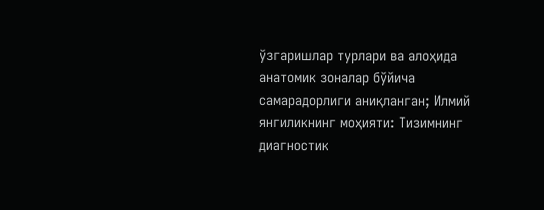ўзгаришлар турлари ва алоҳида анатомик зоналар бўйича самарадорлиги аниқланган; Илмий янгиликнинг моҳияти: Тизимнинг диагностик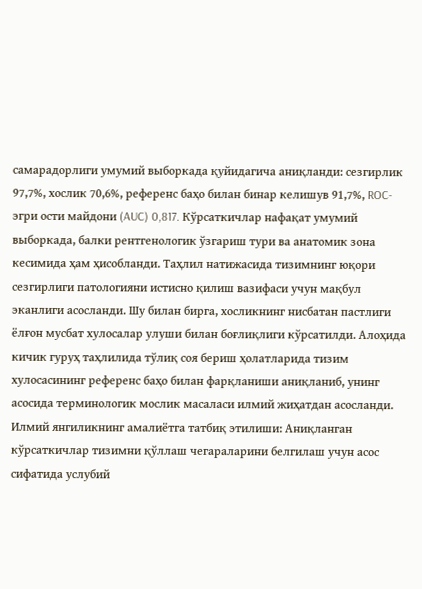самарадорлиги умумий выборкада қуйидагича аниқланди: сезгирлик 97,7%, хослик 70,6%, референс баҳо билан бинар келишув 91,7%, ROC-эгри ости майдони (AUC) 0,817. Кўрсаткичлар нафақат умумий выборкада, балки рентгенологик ўзгариш тури ва анатомик зона кесимида ҳам ҳисобланди. Таҳлил натижасида тизимнинг юқори сезгирлиги патологияни истисно қилиш вазифаси учун мақбул эканлиги асосланди. Шу билан бирга, хосликнинг нисбатан пастлиги ёлғон мусбат хулосалар улуши билан боғлиқлиги кўрсатилди. Алоҳида кичик гуруҳ таҳлилида тўлиқ соя бериш ҳолатларида тизим хулосасининг референс баҳо билан фарқланиши аниқланиб, унинг асосида терминологик мослик масаласи илмий жиҳатдан асосланди. Илмий янгиликнинг амалиётга татбиқ этилиши: Аниқланган кўрсаткичлар тизимни қўллаш чегараларини белгилаш учун асос сифатида услубий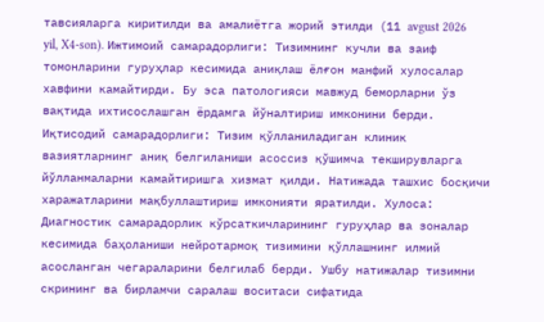тавсияларга киритилди ва амалиётга жорий этилди (11 avgust 2026 yil, X4-son). Ижтимоий самарадорлиги: Тизимнинг кучли ва заиф томонларини гуруҳлар кесимида аниқлаш ёлғон манфий хулосалар хавфини камайтирди. Бу эса патологияси мавжуд беморларни ўз вақтида ихтисослашган ёрдамга йўналтириш имконини берди. Иқтисодий самарадорлиги: Тизим қўлланиладиган клиник вазиятларнинг аниқ белгиланиши асоссиз қўшимча текширувларга йўлланмаларни камайтиришга хизмат қилди. Натижада ташхис босқичи харажатларини мақбуллаштириш имконияти яратилди. Хулоса: Диагностик самарадорлик кўрсаткичларининг гуруҳлар ва зоналар кесимида баҳоланиши нейротармоқ тизимини қўллашнинг илмий асосланган чегараларини белгилаб берди. Ушбу натижалар тизимни скрининг ва бирламчи саралаш воситаси сифатида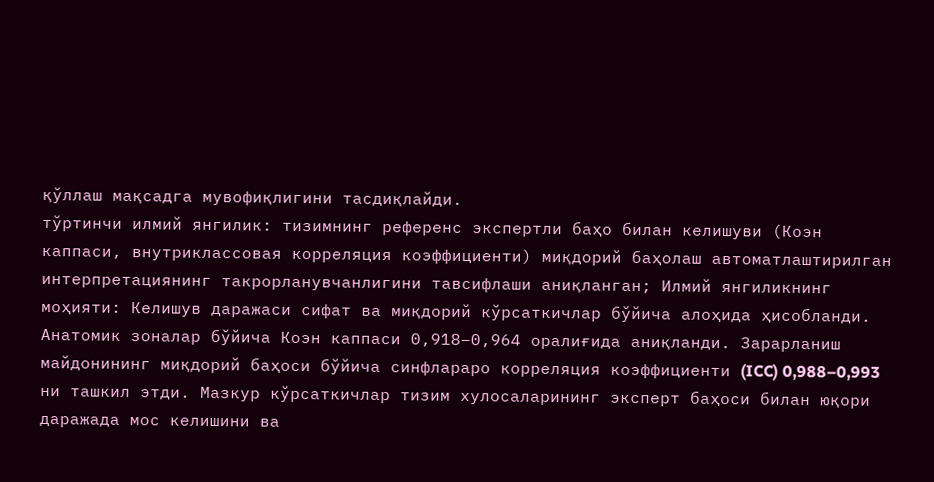қўллаш мақсадга мувофиқлигини тасдиқлайди.
тўртинчи илмий янгилик: тизимнинг референс экспертли баҳо билан келишуви (Коэн каппаси, внутриклассовая корреляция коэффициенти) миқдорий баҳолаш автоматлаштирилган интерпретациянинг такрорланувчанлигини тавсифлаши аниқланган; Илмий янгиликнинг моҳияти: Келишув даражаси сифат ва миқдорий кўрсаткичлар бўйича алоҳида ҳисобланди. Анатомик зоналар бўйича Коэн каппаси 0,918–0,964 оралиғида аниқланди. Зарарланиш майдонининг миқдорий баҳоси бўйича синфлараро корреляция коэффициенти (ICC) 0,988–0,993 ни ташкил этди. Мазкур кўрсаткичлар тизим хулосаларининг эксперт баҳоси билан юқори даражада мос келишини ва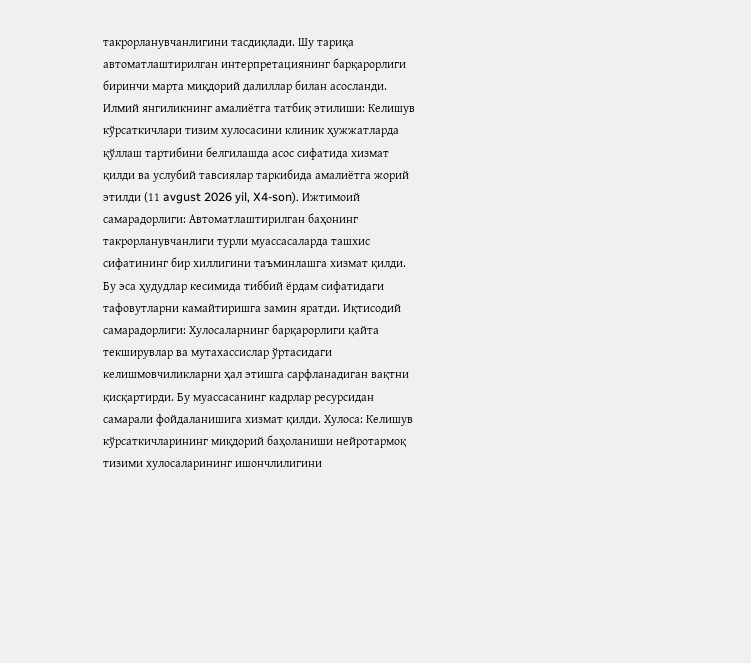такрорланувчанлигини тасдиқлади. Шу тариқа автоматлаштирилган интерпретациянинг барқарорлиги биринчи марта миқдорий далиллар билан асосланди. Илмий янгиликнинг амалиётга татбиқ этилиши: Келишув кўрсаткичлари тизим хулосасини клиник ҳужжатларда қўллаш тартибини белгилашда асос сифатида хизмат қилди ва услубий тавсиялар таркибида амалиётга жорий этилди (11 avgust 2026 yil, X4-son). Ижтимоий самарадорлиги: Автоматлаштирилган баҳонинг такрорланувчанлиги турли муассасаларда ташхис сифатининг бир хиллигини таъминлашга хизмат қилди. Бу эса ҳудудлар кесимида тиббий ёрдам сифатидаги тафовутларни камайтиришга замин яратди. Иқтисодий самарадорлиги: Хулосаларнинг барқарорлиги қайта текширувлар ва мутахассислар ўртасидаги келишмовчиликларни ҳал этишга сарфланадиган вақтни қисқартирди. Бу муассасанинг кадрлар ресурсидан самарали фойдаланишига хизмат қилди. Хулоса: Келишув кўрсаткичларининг миқдорий баҳоланиши нейротармоқ тизими хулосаларининг ишончлилигини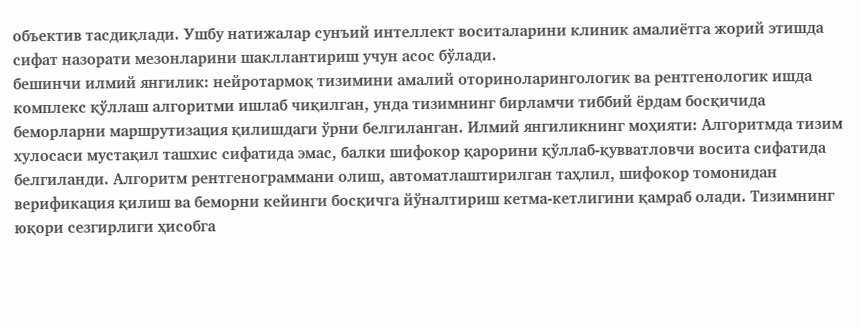объектив тасдиқлади. Ушбу натижалар сунъий интеллект воситаларини клиник амалиётга жорий этишда сифат назорати мезонларини шакллантириш учун асос бўлади.
бешинчи илмий янгилик: нейротармоқ тизимини амалий оториноларингологик ва рентгенологик ишда комплекс қўллаш алгоритми ишлаб чиқилган, унда тизимнинг бирламчи тиббий ёрдам босқичида беморларни маршрутизация қилишдаги ўрни белгиланган. Илмий янгиликнинг моҳияти: Алгоритмда тизим хулосаси мустақил ташхис сифатида эмас, балки шифокор қарорини қўллаб-қувватловчи восита сифатида белгиланди. Алгоритм рентгенограммани олиш, автоматлаштирилган таҳлил, шифокор томонидан верификация қилиш ва беморни кейинги босқичга йўналтириш кетма-кетлигини қамраб олади. Тизимнинг юқори сезгирлиги ҳисобга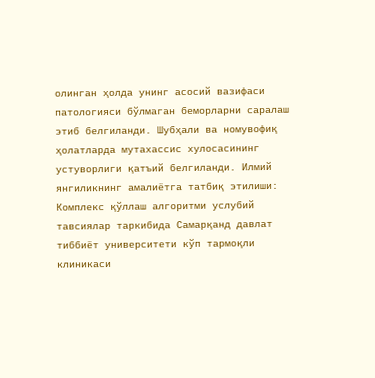олинган ҳолда унинг асосий вазифаси патологияси бўлмаган беморларни саралаш этиб белгиланди. Шубҳали ва номувофиқ ҳолатларда мутахассис хулосасининг устуворлиги қатъий белгиланди. Илмий янгиликнинг амалиётга татбиқ этилиши: Комплекс қўллаш алгоритми услубий тавсиялар таркибида Самарқанд давлат тиббиёт университети кўп тармоқли клиникаси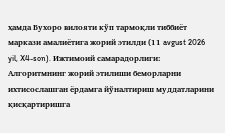ҳамда Бухоро вилояти кўп тармоқли тиббиёт маркази амалиётига жорий этилди (11 avgust 2026 yil, X4-son). Ижтимоий самарадорлиги: Алгоритмнинг жорий этилиши беморларни ихтисослашган ёрдамга йўналтириш муддатларини қисқартиришга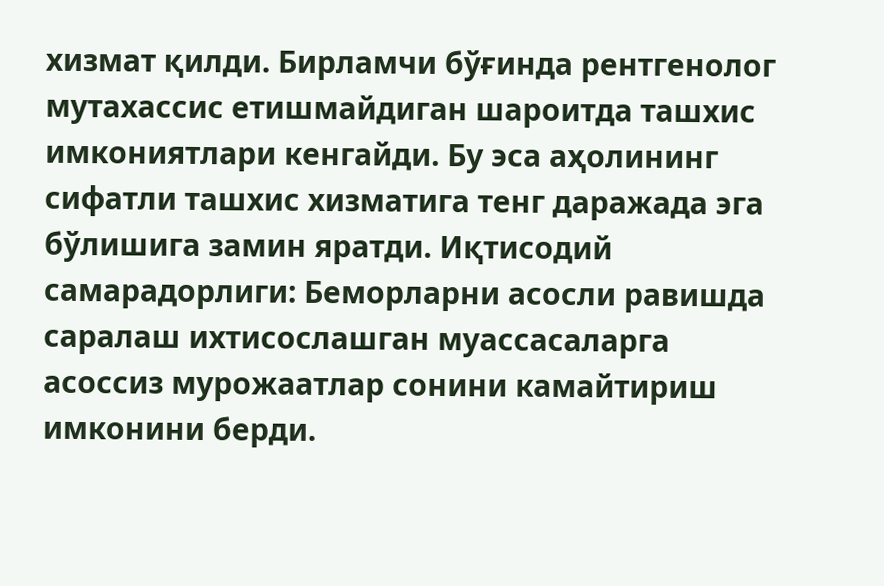хизмат қилди. Бирламчи бўғинда рентгенолог мутахассис етишмайдиган шароитда ташхис имкониятлари кенгайди. Бу эса аҳолининг сифатли ташхис хизматига тенг даражада эга бўлишига замин яратди. Иқтисодий самарадорлиги: Беморларни асосли равишда саралаш ихтисослашган муассасаларга асоссиз мурожаатлар сонини камайтириш имконини берди.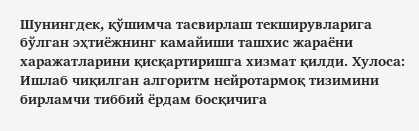Шунингдек, қўшимча тасвирлаш текширувларига бўлган эҳтиёжнинг камайиши ташхис жараёни харажатларини қисқартиришга хизмат қилди. Хулоса: Ишлаб чиқилган алгоритм нейротармоқ тизимини бирламчи тиббий ёрдам босқичига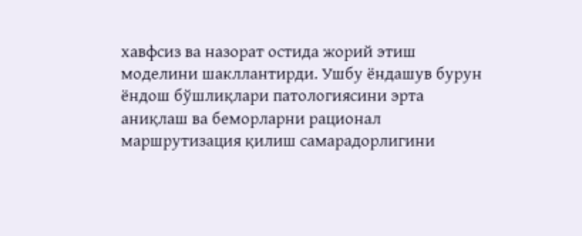хавфсиз ва назорат остида жорий этиш моделини шакллантирди. Ушбу ёндашув бурун ёндош бўшлиқлари патологиясини эрта аниқлаш ва беморларни рационал маршрутизация қилиш самарадорлигини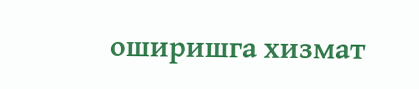оширишга хизмат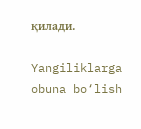қилади.

Yangiliklarga obuna bo‘lish